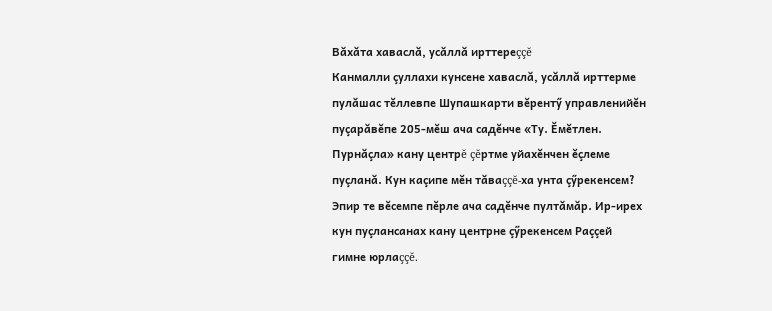Вăхăта хаваслă, усăллă ирттереççĕ
Канмалли çуллахи кунсене хаваслă, усăллă ирттерме пулăшас тĕллевпе Шупашкарти вĕрентӳ управленийĕн пуçарăвĕпе 205-мĕш ача садĕнче «Ту. Ĕмĕтлен. Пурнăçла» кану центрĕ çĕртме уйахĕнчен ĕçлеме пуçланă. Кун каçипе мĕн тăваççĕ-ха унта çӳрекенсем? Эпир те вĕсемпе пĕрле ача садĕнче пултăмăр. Ир-ирех кун пуçлансанах кану центрне çӳрекенсем Раççей гимне юрлаççĕ.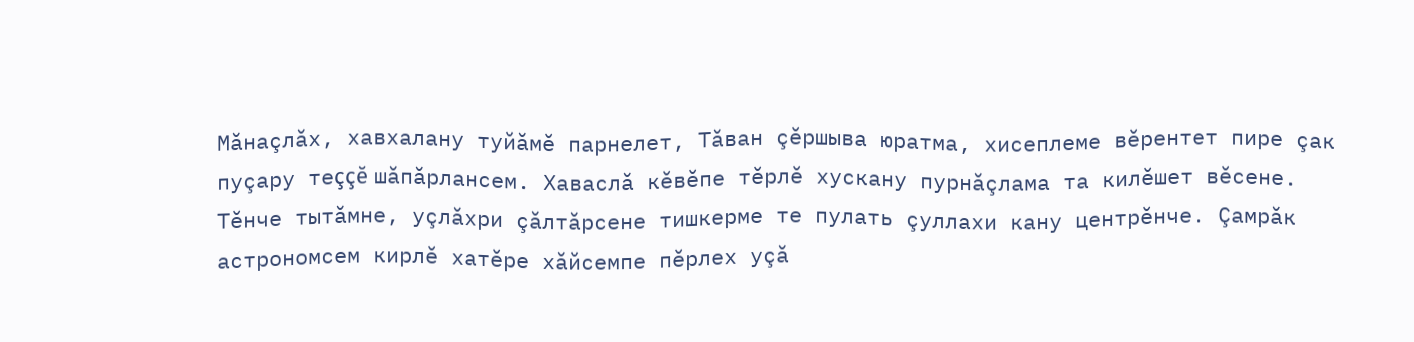Мăнаçлăх, хавхалану туйăмĕ парнелет, Тăван çĕршыва юратма, хисеплеме вĕрентет пире çак пуçару теççĕ шăпăрлансем. Хаваслă кĕвĕпе тĕрлĕ хускану пурнăçлама та килĕшет вĕсене. Тĕнче тытăмне, уçлăхри çăлтăрсене тишкерме те пулать çуллахи кану центрĕнче. Çамрăк астрономсем кирлĕ хатĕре хăйсемпе пĕрлех уçă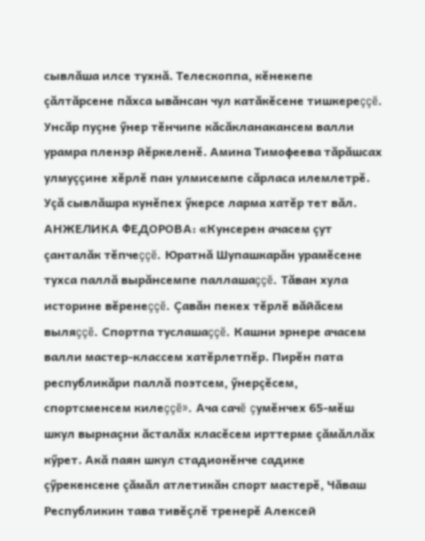сывлăша илсе тухнă. Телескоппа, кĕнекепе çăлтăрсене пăхса ывăнсан чул катăкĕсене тишкереççĕ. Унсăр пуçне ӳнер тĕнчипе кăсăкланакансем валли урамра пленэр йĕркеленĕ. Амина Тимофеева тăрăшсах улмуççине хĕрлĕ пан улмисемпе сăрласа илемлетрĕ. Уçă сывлăшра кунĕпех ӳкерсе ларма хатĕр тет вăл. АНЖЕЛИКА ФЕДОРОВА: «Кунсерен ачасем çут çанталăк тĕпчеççĕ. Юратнă Шупашкарăн урамĕсене тухса паллă вырăнсемпе паллашаççĕ. Тăван хула историне вĕренеççĕ. Çавăн пекех тĕрлĕ вăйăсем выляççĕ. Спортпа туслашаççĕ. Кашни эрнере ачасем валли мастер-классем хатĕрлетпĕр. Пирĕн пата республикăри паллă поэтсем, ӳнерçĕсем, спортсменсем килеççĕ». Ача сачĕ çумĕнчех 65-мĕш шкул вырнаçни ăсталăх класĕсем ирттерме çăмăллăх кӳрет. Акă паян шкул стадионĕнче садике çӳрекенсене çăмăл атлетикăн спорт мастерĕ, Чăваш Республикин тава тивĕçлĕ тренерĕ Алексей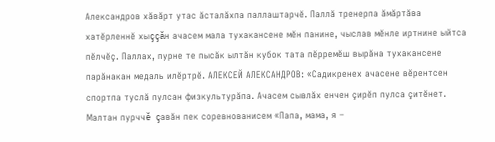Александров хăвăрт утас ăсталăхпа паллаштарчĕ. Паллă тренерпа ăмăртăва хатĕрленнĕ хыççăн ачасем мала тухакансене мĕн панине, чыслав мĕнле иртнине ыйтса пĕлчĕç. Паллах, пурне те пысăк ылтăн кубок тата пĕрремĕш вырăна тухакансене парăнакан медаль илĕртрĕ. АЛЕКСЕЙ АЛЕКСАНДРОВ: «Садикренех ачасене вĕрентсен спортпа туслă пулсан физкультурăпа. Ачасем сывлăх енчен çирĕп пулса çитĕнет. Малтан пурччĕ çавăн пек соревнованисем «Папа, мама, я –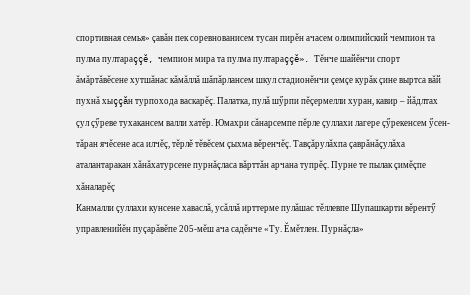спортивная семья» çавăн пек соревнованисем тусан пирĕн ачасем олимпийский чемпион та пулма пултараççĕ, чемпион мира та пулма пултараççĕ». Тĕнче шайĕнчи спорт ăмăртăвĕсене хутшăнас кăмăллă шăпăрлансем шкул стадионĕнчи çемçе курăк çине выртса вăй пухнă хыççăн турпохода васкарĕç. Палатка, пулă шӳрпи пĕçермелли хуран, кавир – йăдлтах çул çӳреве тухакансем валли хатĕр. Юмахри сăнарсемпе пĕрле çуллахи лагере çӳрекенсем ӳсен-тăран ячĕсене аса илчĕç, тĕрлĕ тĕвĕсем çыхма вĕренчĕç. Тавçăрулăхпа çаврăнăçулăха аталантаракан хăнăхатурсене пурнăçласа вăрттăн арчана тупрĕç. Пурне те пылак çимĕçпе хăналарĕç
Канмалли çуллахи кунсене хаваслă, усăллă ирттерме пулăшас тĕллевпе Шупашкарти вĕрентӳ управленийĕн пуçарăвĕпе 205-мĕш ача садĕнче «Ту. Ĕмĕтлен. Пурнăçла»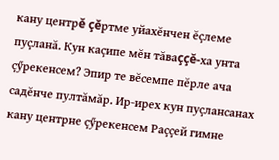кану центрĕ çĕртме уйахĕнчен ĕçлеме пуçланă. Кун каçипе мĕн тăваççĕ-ха унта çӳрекенсем? Эпир те вĕсемпе пĕрле ача садĕнче пултăмăр. Ир-ирех кун пуçлансанах кану центрне çӳрекенсем Раççей гимне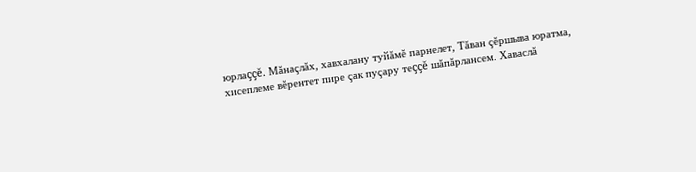юрлаççĕ. Мăнаçлăх, хавхалану туйăмĕ парнелет, Тăван çĕршыва юратма, хисеплеме вĕрентет пире çак пуçару теççĕ шăпăрлансем. Хаваслă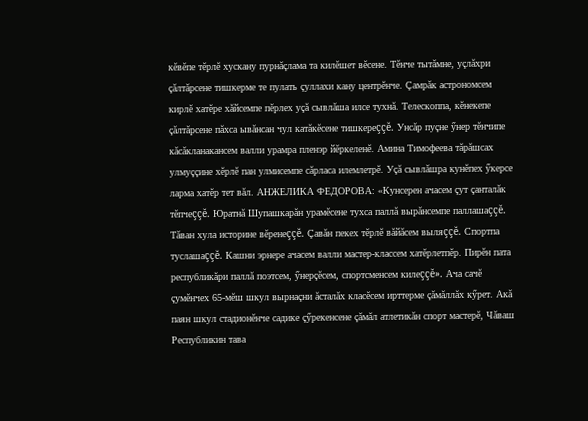кĕвĕпе тĕрлĕ хускану пурнăçлама та килĕшет вĕсене. Тĕнче тытăмне, уçлăхри çăлтăрсене тишкерме те пулать çуллахи кану центрĕнче. Çамрăк астрономсем кирлĕ хатĕре хăйсемпе пĕрлех уçă сывлăша илсе тухнă. Телескоппа, кĕнекепе çăлтăрсене пăхса ывăнсан чул катăкĕсене тишкереççĕ. Унсăр пуçне ӳнер тĕнчипе кăсăкланакансем валли урамра пленэр йĕркеленĕ. Амина Тимофеева тăрăшсах улмуççине хĕрлĕ пан улмисемпе сăрласа илемлетрĕ. Уçă сывлăшра кунĕпех ӳкерсе ларма хатĕр тет вăл. АНЖЕЛИКА ФЕДОРОВА: «Кунсерен ачасем çут çанталăк тĕпчеççĕ. Юратнă Шупашкарăн урамĕсене тухса паллă вырăнсемпе паллашаççĕ. Тăван хула историне вĕренеççĕ. Çавăн пекех тĕрлĕ вăйăсем выляççĕ. Спортпа туслашаççĕ. Кашни эрнере ачасем валли мастер-классем хатĕрлетпĕр. Пирĕн пата республикăри паллă поэтсем, ӳнерçĕсем, спортсменсем килеççĕ». Ача сачĕ çумĕнчех 65-мĕш шкул вырнаçни ăсталăх класĕсем ирттерме çăмăллăх кӳрет. Акă паян шкул стадионĕнче садике çӳрекенсене çăмăл атлетикăн спорт мастерĕ, Чăваш Республикин тава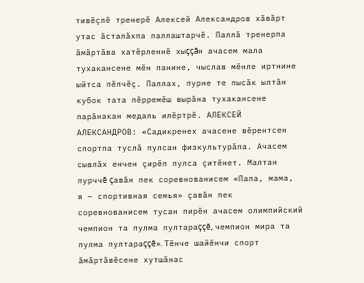тивĕçлĕ тренерĕ Алексей Александров хăвăрт утас ăсталăхпа паллаштарчĕ. Паллă тренерпа ăмăртăва хатĕрленнĕ хыççăн ачасем мала тухакансене мĕн панине, чыслав мĕнле иртнине ыйтса пĕлчĕç. Паллах, пурне те пысăк ылтăн кубок тата пĕрремĕш вырăна тухакансене парăнакан медаль илĕртрĕ. АЛЕКСЕЙ АЛЕКСАНДРОВ: «Садикренех ачасене вĕрентсен спортпа туслă пулсан физкультурăпа. Ачасем сывлăх енчен çирĕп пулса çитĕнет. Малтан пурччĕ çавăн пек соревнованисем «Папа, мама, я – спортивная семья» çавăн пек соревнованисем тусан пирĕн ачасем олимпийский чемпион та пулма пултараççĕ, чемпион мира та пулма пултараççĕ». Тĕнче шайĕнчи спорт ăмăртăвĕсене хутшăнас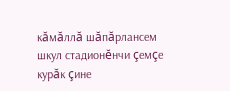кăмăллă шăпăрлансем шкул стадионĕнчи çемçе курăк çине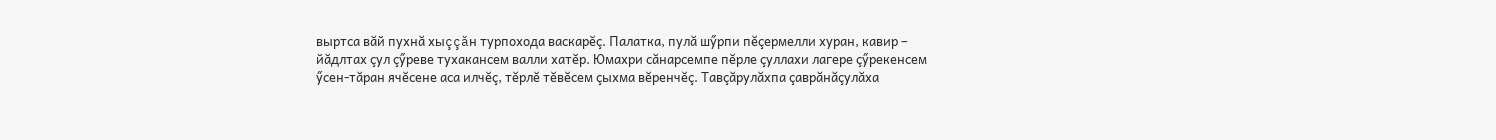выртса вăй пухнă хыççăн турпохода васкарĕç. Палатка, пулă шӳрпи пĕçермелли хуран, кавир – йăдлтах çул çӳреве тухакансем валли хатĕр. Юмахри сăнарсемпе пĕрле çуллахи лагере çӳрекенсем ӳсен-тăран ячĕсене аса илчĕç, тĕрлĕ тĕвĕсем çыхма вĕренчĕç. Тавçăрулăхпа çаврăнăçулăха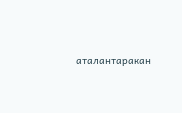аталантаракан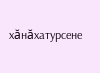хăнăхатурсене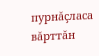пурнăçласа вăрттăн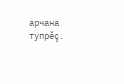арчана тупрĕç.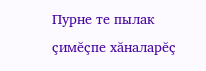Пурне те пылак çимĕçпе хăналарĕç